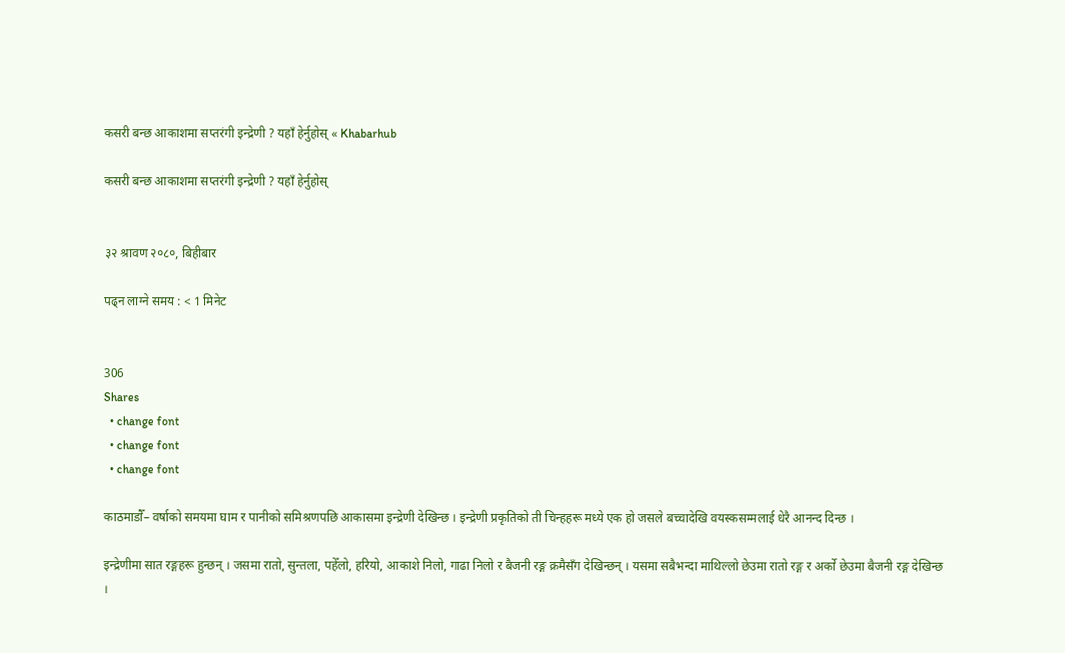कसरी बन्छ आकाशमा सप्तरंगी इन्द्रेणी ? यहाँ हेर्नुहोस् « Khabarhub

कसरी बन्छ आकाशमा सप्तरंगी इन्द्रेणी ? यहाँ हेर्नुहोस्


३२ श्रावण २०८०, बिहीबार

पढ्न लाग्ने समय : < 1 मिनेट


306
Shares
  • change font
  • change font
  • change font

काठमाडौँ– वर्षाको समयमा घाम र पानीको समिश्रणपछि आकासमा इन्द्रेणी देखिन्छ । इन्द्रेणी प्रकृतिको ती चिन्हहरू मध्ये एक हो जसले बच्चादेखि वयस्कसम्मलाई धेरै आनन्द दिन्छ ।

इन्द्रेणीमा सात रङ्गहरू हुन्छन् । जसमा रातो, सुन्तला, पहेँलो, हरियो, आकाशे निलो, गाढा निलो र बैजनी रङ्ग क्रमैसँग देखिन्छन् । यसमा सबैभन्दा माथिल्लो छेउमा रातो रङ्ग र अर्को छेउमा बैजनी रङ्ग देखिन्छ ।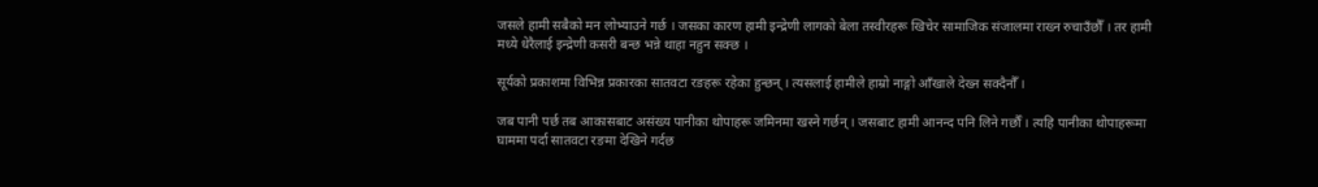जसले हामी सबैको मन लोभ्याउने गर्छ । जसका कारण हामी इन्द्रेणी लागको बेला तस्वीरहरू खिचेर सामाजिक संजालमा राख्न रुचाउँछौँ । तर हामी मध्ये धेरैलाई इन्द्रेणी कसरी बन्छ भन्ने थाहा नहुन सक्छ ।

सूर्यको प्रकाशमा विभिन्न प्रकारका सातवटा रङहरू रहेका हुन्छन् । त्यसलाई हामीले हाम्रो नाङ्गो आँखाले देख्न सक्दैनौँ ।

जब पानी पर्छ तब आकासबाट असंख्य पानीका थोपाहरू जमिनमा खस्ने गर्छन् । जसबाट हामी आनन्द पनि लिने गर्छौँ । त्यहि पानीका थोपाहरूमा घाममा पर्दा सातवटा रङमा देखिने गर्दछ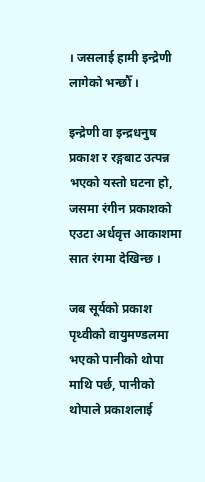। जसलाई हामी इन्द्रेणी लागेको भन्छौँ ।

इन्द्रेणी वा इन्द्रधनुष प्रकाश र रङ्गबाट उत्पन्न भएको यस्तो घटना हो, जसमा रंगीन प्रकाशको एउटा अर्धवृत्त आकाशमा सात रंगमा देखिन्छ ।

जब सूर्यको प्रकाश पृथ्वीको वायुमण्डलमा भएको पानीको थोपा माथि पर्छ, पानीको थोपाले प्रकाशलाई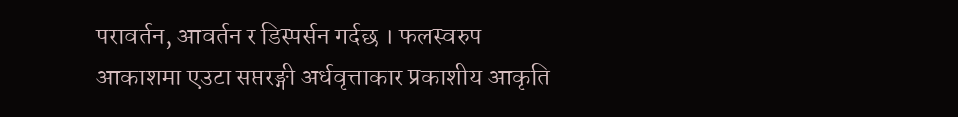परावर्तन, आवर्तन र डिस्पर्सन गर्दछ । फलस्वरुप आकाशमा एउटा सप्तरङ्गी अर्धवृत्ताकार प्रकाशीय आकृति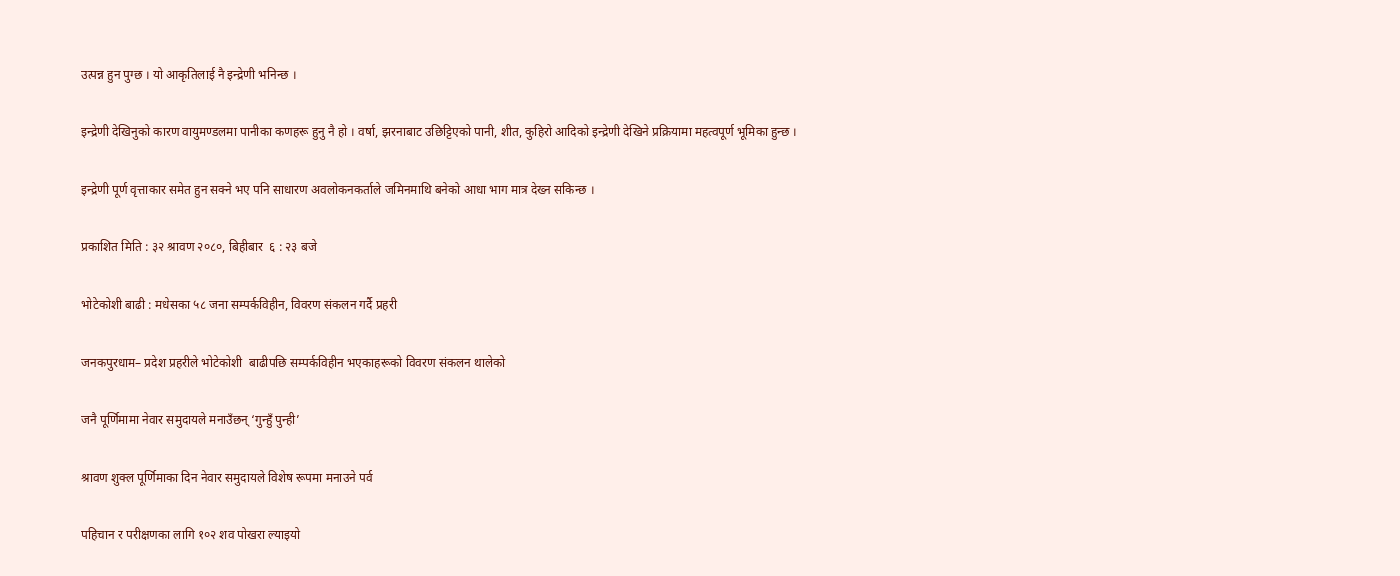उत्पन्न हुन पुग्छ । यो आकृतिलाई नै इन्द्रेणी भनिन्छ ।

इन्द्रेणी देखिनुको कारण वायुमण्डलमा पानीका कणहरू हुनु नै हो । वर्षा, झरनाबाट उछिट्टिएको पानी, शीत, कुहिरो आदिको इन्द्रेणी देखिने प्रक्रियामा महत्वपूर्ण भूमिका हुन्छ ।

इन्द्रेणी पूर्ण वृत्ताकार समेत हुन सक्ने भए पनि साधारण अवलोकनकर्ताले जमिनमाथि बनेको आधा भाग मात्र देख्न सकिन्छ ।

प्रकाशित मिति : ३२ श्रावण २०८०, बिहीबार  ६ : २३ बजे

भोटेकोशी बाढी : मधेसका ५८ जना सम्पर्कविहीन, विवरण संकलन गर्दै प्रहरी

जनकपुरधाम– प्रदेश प्रहरीले भोटेकोशी  बाढीपछि सम्पर्कविहीन भएकाहरूको विवरण संकलन थालेको

जनै पूर्णिमामा नेवार समुदायले मनाउँछन् ‘गुन्हुँ पुन्ही’

श्रावण शुक्ल पूर्णिमाका दिन नेवार समुदायले विशेष रूपमा मनाउने पर्व

पहिचान र परीक्षणका लागि १०२ शव पोखरा ल्याइयो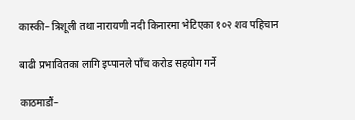कास्की– त्रिशूली तथा नारायणी नदी किनारमा भेटिएका १०२ शव पहिचान

बाढी प्रभावितका लागि इप्पानले पाँच करोड सहयोग गर्ने

काठमाडौं–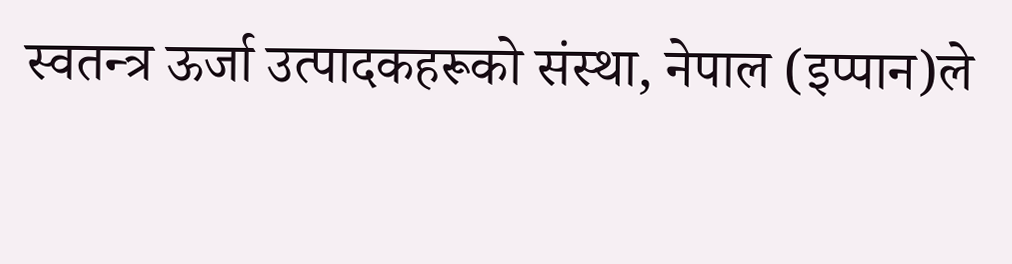स्वतन्त्र ऊर्जा उत्पादकहरूको संस्था, नेपाल (इप्पान)ले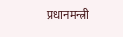प्रधानमन्त्री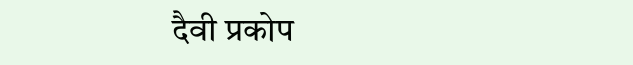दैवी प्रकोप